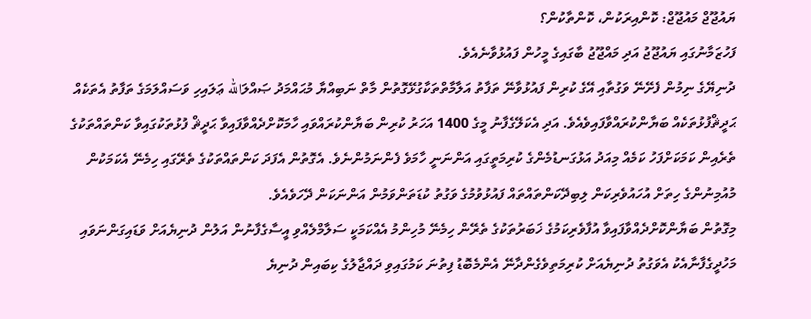ޔައުޖޫޖް މައުޖޫޖް: ކޮންއިރަކުން، ކޮންތާކުން؟
ފަހުޒަމާނުގައި ޔައުޖޫޖު އަދި މައްޖޫޖު ބާގައިގެ މީހުން ފައުޅުވާނެއެވެ.
ދުނިޔޭގެ ނިމުން ފެށޭނޭ ވަގުތާއި އޭގެ ކުރިން ފައުޅުވާނޭ ތަފާތު އަލާމާތްތަކާގުޅޭގޮތުން މާތް ނަބިއްޔާ މުޙައްމަދު ޞައްލަالله ޢަލައިހި ވަސައްލަމަގެ ތަފާތު އެތަކެއް ޙަދީޘްފުޅުތަކެއް ބަޔާންކުރައްވާފައިވެއެވެ. އަދި އެކަލޭގެފާނު މީގެ 1400 އަހަރު ކުރިން ބަޔާންކުރައްވައި ހާމަކޮށްދެއްވާފައިވާ ޙަދީޘް ފުޅުތަކުގައިވާ ކަންތައްތަކުގެ ތެރެއިން ކަމަކަށްފަހު ކަމެއް މިއަދު އަޅުގަނޑުމެންގެ ކުރިމަތީގައި އަންނަނީ ހާމަވެ ފެންނަމުންނެވެ. އެގޮތުން އެފަދަ ކަންތައްތަކުގެ ތެރޭގައި ހިމެނޭ އެކަމަކުން މުއުމިނުންގެ ހިތަށް އުހައުވެރިކަން ލިބިދޭކަންތައްތައް ފައުޅުވުމުގެ ވަގުތު ކުޑަތަންވަމުން އަންނަކަން ދޭހަވެއެވެ.
މިގޮތުން ބަޔާންކޮށްދެއްވާފައިވާ އުފާވެރިކަމުގެ ޚަބަރުތަކުގެ ތެރޭން ހިމެނޭ މުހިންމު އެއްކަމަކީ ސަލާމްލެއްވި އީސާގެފާނުން އަލުން ދުނިޔެއަށް ވަޑައިގަންނަވައި މަހުދީގެފާނާއެކު އެވަގުތު ދުނިޔެއަށް ކުރިމަތިވެގެންދާނޭ އެންމެބޮޑު ފިތުނަ ކަމުގައިވި ދައްޖާލުގެ ކިބައިން ދުނިޔެ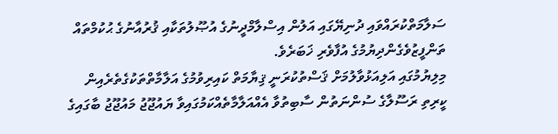ސަލާމަތްކުރައްވައި ދުނިޔޭގައި އަލުން އިސްލާމްދީނުގެ އުޞޫލުތަކާއި ޤުރުއާނުގެ ޙުކުމްތައް ތަންފީޒުވެގެންދިޔުމުގެ އުފާވެރި ޚަބަރެވެ.
މިލިޔުމުގައި އަލިއަޅުވާލުމަށް ޤަސްތުކުރަނީ ޤިޔާމަތް ކައިރިވުމުގެ އަލާމާތްތަކުގެތެރެއިން ކީރިތި ރަސޫލާގެ ސުންނަތުން ސާބިތުވާ އެއްއަލާމާތެއްކަމުގައިވާ ޔައުޖޫޖު މައުޖޫޖު ބާގައިގެ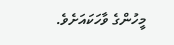މީހުންގެ ވާހަކައަށެވެ.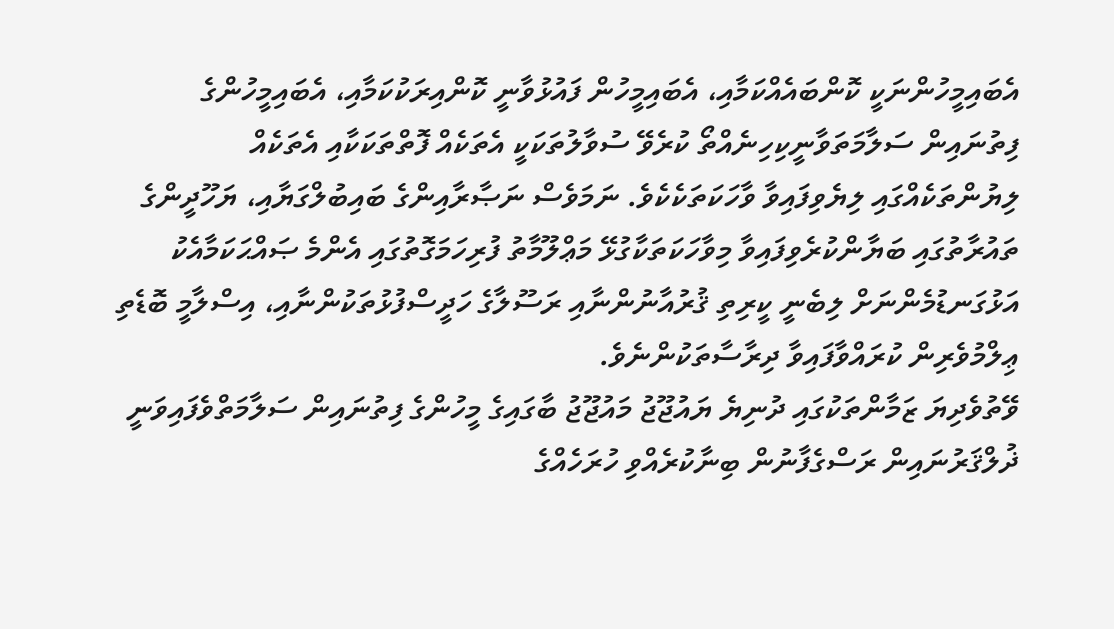އެބައިމީހުންނަކީ ކޮންބައެއްކަމާއި، އެބައިމީހުން ފައުޅުވާނީ ކޮންއިރަކުކަމާއި، އެބައިމީހުންގެ ފިތުނައިން ސަލާމަތަވާނީކިހިނެއްތޯ ކުރެވޭ ސުވާލުތަކަކީ އެތަކެއް ފޮތްތަކަކާއި އެތަކެއް ލިޔުންތަކެއްގައި ލިޔެވިފައިވާ ވާހަކަތަކެކެވެ. ނަމަވެސް ނަޞާރާއިންގެ ބައިބުލްގަޔާއި، ޔަހޫދީންގެ ތައުރާތުގައި ބަޔާންކުރެވިފައިވާ މިވާހަކަތަކާގުޅޭ މަޢްލޫމާތު ފުރިހަމަގޮތުގައި އެންމެ ޞައްޙަކަމާއެކު އަޅުގަނޑުމެންނަށް ލިބެނީ ކީރިތި ޤުރުއާނުންނާއި ރަސޫލާގެ ހަދީސްފުޅުތަކުންނާއި، އިސްލާމީ ބޮޑެތި ޢިލްމުވެރިން ކުރައްވާފައިވާ ދިރާސާތަކުންނެވެ.
ވޭތުވެދިޔަ ޒަމާންތަކުގައި ދުނިޔެ ޔައުޖޫޖު މައުޖޫޖު ބާގައިގެ މީހުންގެ ފިތުނައިން ސަލާމަތްވެފައިވަނީ ޛުލްޤަރުނައިން ރަސްގެފާނުން ބިނާކުރެއްވި ހުރަހެއްގެ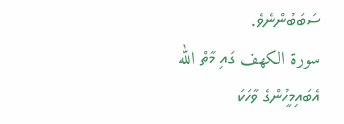ސަބަބުންނެވެ.
سورة الكهف ގައި މާތް الله އެބައިމީހުންގެ ވާހަކަ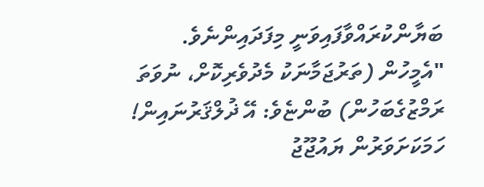ބަޔާންކުރައްވާފައިވަނީ މިފަދައިންނެވެ.
"އެމީހުން (ތަރުޖަމާނަކު މެދުވެރިކޮށް، ނުވަތަ ރަމްޒުގެބަހުން) ބުންޏެވެ: އޭ ޛުލްޤަރުނައިން! ހަމަކަށަވަރުން ޔައުޖޫޖު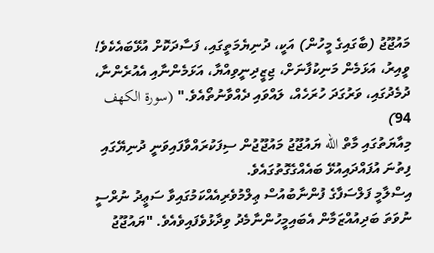މައުޖޫޖު (ބާގައިގެ މީހުން) އަކީ، ދުނިޔެމަތީގައި، ފަސާދަކޮށް އުޅޭބައެކެވެ! ވީއިރު، އަޅަމެން މަނިކުފާނަށް، ޖިޒީދިނީވިއްޔާ، އަޅަމެންނާއި އެއުރެންނާ، ދުމެދުގައި، ވަރުގަދަ ހުރަހެއް، ލައްވައި ދެއްވާނުތޯއެވެ." (سورة الكهف 94)
މިއާޔަތުގައި މާތް الله ޔައުޖޫޖު މައުޖޫޖުން ސިފަކުރައްވާފައިވަނީ ދުނިޔޭގައި ފިތުނަ އުފައްދައިއުޅޭ ބައެއްގެގޮތުގައެވެ.
އިސްލާމީ ފަލްސަފާގެ ފުންނާބުއުސް ޢިލްމުވެރިއެއްކަމުގައިވާ ސަޢީދު ނުރްސީ ނުވަތަ ބަދިއުއްޒަމާން އެބައިމީހުންނާމެދު ވިދާޅުވެފައިވެއެވެ. "ޔައުޖޫޖު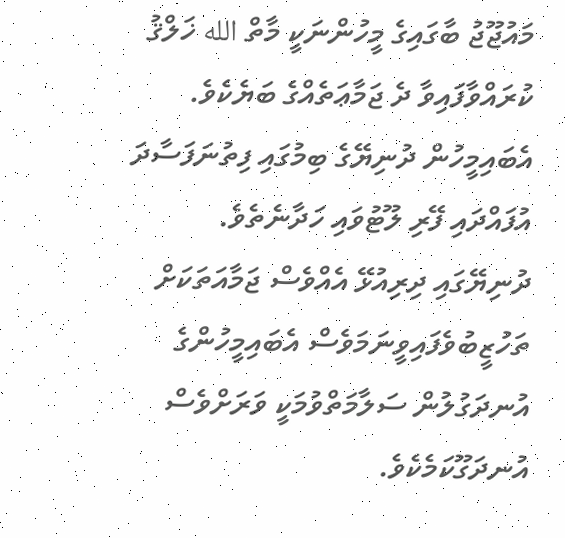މައުޖޫޖު ބާގައިގެ މީހުންނަކީ މާތް الله ޚަލްޤު ކުރައްވާފައިވާ ދެ ޖަމާޢަތެއްގެ ބަޔެކެވެ. އެބައިމީހުން ދުނިޔޭގެ ބިމުގައި ފިތުނަފަސާދަ އުފައްދައި ފޭރި ލޫޓުވައި ހަދާނެތެވެ. ދުނިޔޭގައި ދިރިއުޅޭ އެއްވެސް ޖަމާއަތަކަށް ތަހުޒީބުވެފައިވީނަމަވެސް އެބައިމީހުންގެ އުނދަގުލުން ސަލާމަތްވުމަކީ ވަރަށްވެސް އުނދަގޫކަމެކެވެ.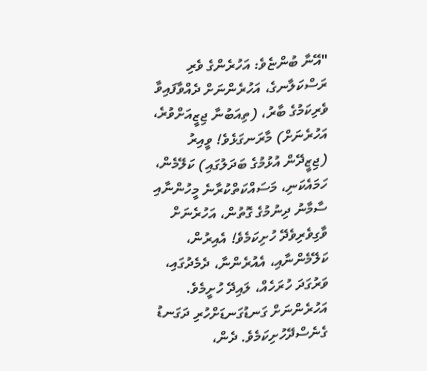"އޭނާ ބުންޏެވެ: އަހުރެންގެ ވެރި ރަސްކަލާނގެ، އަހުރެންނަށް ދެއްވާފައިވާ ވެރިކަމުގެ ބާރު، (ތިއަބުނާ ޖިޒީއަށްވުރެ، އަހުރެނަށް) މާރަނގަޅެވެ! ވީއިރު (ޖިޒީދޭން އުޅުމުގެ ބަދަލުގައި) ކަލޭމެން، ހަމައެކަނި، މަސައްކަތްކުރާނެ މީހުންނާއި ސާމާނު ދިނުމުގެ ގޮތުން، އަހުރެނަށް ވާގިވެރިވެދޭ ހުށިކަމެވެ! އެއިރުން، ކަލޭމެންނާއި، އެއުރެންނާ، ދެމެދުގައި، ވަރުގަދަ ހުރަހެއް، ލައިދޭ ހުށީމެވެ. އަހުރެންނަށް ގަނޑުގަނޑަށްހުރި ދަގަނޑު ގެނެސްދޭހުށިކަމެވެ. ދެން،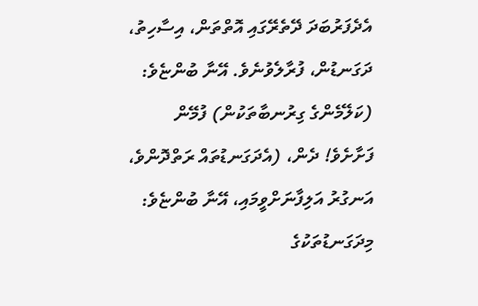އެދެފަރުބަދަ ދޭތެރޭގައި އޮތްތަން، އިސާހިތު، ދަގަނޑުން، ފުރާލެވުނެވެ. އޭނާ ބުންޏެވެ: (ކަލޭމެންގެ ގިރުނބާތަކުން) ފުމޭން ފަށާށެވެ! ދެން، (އެދަގަނޑުތައް ރަތްދޮންވެ، އަނގުރު އަލިފާނަށްވީމައި، އޭނާ ބުންޏެވެ: މިދަގަނޑުތަކުގެ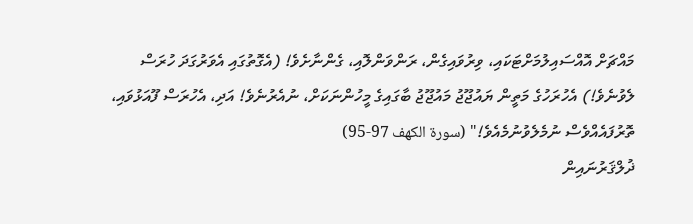މައްޗަށް އޮއްސައިލުމަށްޓަކައި، ވިރުވައިގެން، ރަންވަންލޮއި، ގެންނާށެވެ! (އެގޮތުގައި އެވަރުގަދަ ހުރަސް ލެވުނެވެ!) އެހުރަހުގެ މަތީން ޔައުޖޫޖު މައުޖޫޖު ބާގައިގެ މީހުންނަކަށް، ނުއެރުނެވެ! އަދި، އެހުރަސް ފޫއަޅުވައި، ތޮރުފައެއްވެސް ނުމެލެވުނުމެއެވެ!" (سورة الكهف 97-95)
ޛުލްޤަރުނައިން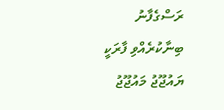ރަސްގެފާނު ބިނާކުރެއްވި ފާރަކީ ޔައުޖޫޖު މައުޖޫޖު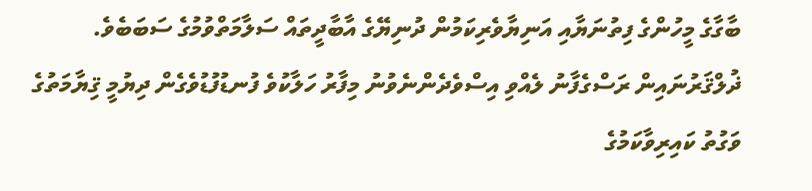ބާގާގެ މީހުންގެ ފިތުނަޔާއި އަނިޔާވެރިކަމުން ދުނިޔޭގެ އާބާދީތައް ސަލާމަތްވުމުގެ ސަބަބެވެ.
ޛުލްޤަރުނައިން ރަސްގެފާނު ލެއްވި އިސްވެދެންނެވުނު މިފާރު ހަލާކުވެ ފުނޑުފުޑުވެގެން ދިޔުމީ ޤިޔާމަތުގެ ވަގުތު ކައިރިވާކަމުގެ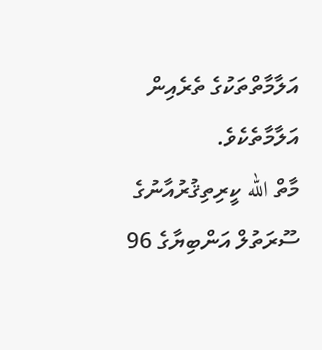އަލާމާތްތަކުގެ ތެރެއިން އަލާމާތެކެވެ.
މާތް الله ކީރިތިޤުރުއާނުގެ ސޫރަތުލް އަންބިޔާގެ 96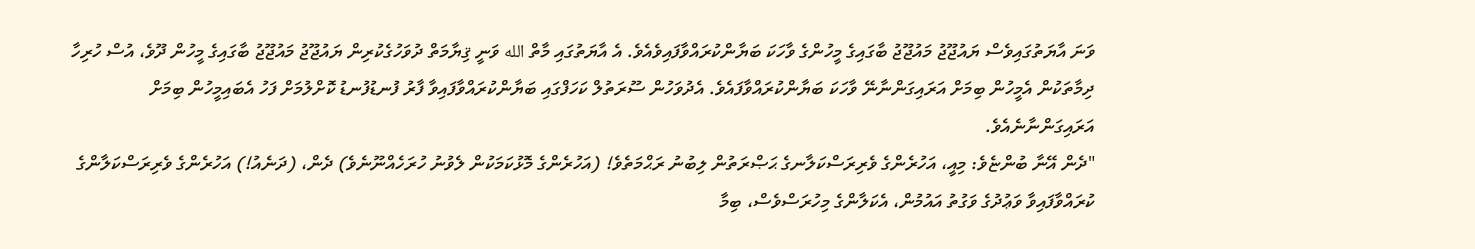ވަނަ އާޔަތުގައިވެސް ޔައުޖޫޖު މައުޖޫޖު ބާގައިގެ މީހުންގެ ވާހަކަ ބަޔާންކުރައްވާފައިވެއެވެ. އެ އާޔަތުގައި މާތް الله ވަނީ ޤިޔާމަތް ދުވަހުގެކުރިން ޔައުޖޫޖު މައުޖޫޖު ބާގައިގެ މީހުން ދޫވެ، އުސް ހުރިހާ ދިމާތަކުން އެމީހުން ބިމަށް އަރައިގަންނާނޭ ވާހަކަ ބަޔާންކުރައްވާފައެވެ. އެދުވަހުން ސޫރަތުލް ކަހަފްގައި ބަޔާންކުރައްވާފައިވާ ފާރު ފުނޑުފުނޑު ކޮށްލުމަށް ފަހު އެބައިމީހުން ބިމަށް އަރައިގަންނާނެއެވެ.
"ދެން އޭނާ ބުންޏެވެ: މިއީ، އަހުރެންގެ ވެރިރަސްކަލާނގެ ޙަޞްރަތުން ލިބުނު ރަޙްމަތެވެ! (އަހުރެންގެ މޮޅުކަމަކުން ލެވުނު ހުރަހެއްނޫނެވެ) ދެން، (ދަނެއު!) އަހުރެންގެ ވެރިރަސްކަލާންގެ ކުރައްވާފައިވާ ވަޢުދުގެ ވަގުތު އައުމުން، އެކަލާންގެ މިހުރަސްވެސް، ބިމާ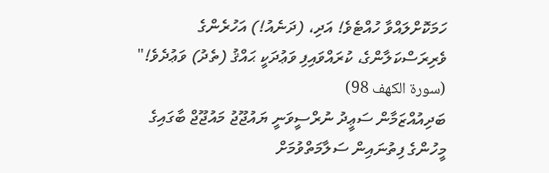ހަމަކޮށްލައްވާ ހުއްޓެވެ! އަދި، (ދަނެއު!) އަހުރެންގެ ވެރިރަސްކަލާންގެ، ކުރައްވައިފި ވަޢުދަކީ ޙައްޤު (ތެދު) ވަޢުދެވެ!" (سورة الكهف 98)
ބަދިއުއްޒަމާން ސަޢީދު ނުރްސީވަނީ ޔައުޖޫޖު މައުޖޫޖް ބާގައިގެ މީހުންގެ ފިތުނައިން ސަލާމަތްވުމަށް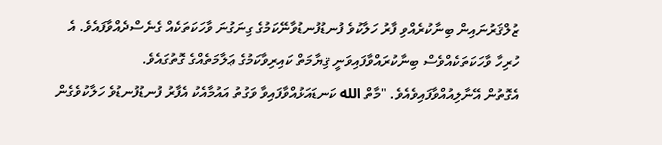ޒުލްޤަރުނައިން ބިނާކުރެއްވި ފާރު ހަލާކުވެ ފުނޑުފުނޑުވާނޭކަމުގެ ގިނަގުނަ ވާހަކަތަކެއް ގެނެސްދެއްވާފައެވެ. އެ ހުރިހާ ވާހަކަތަކެއްވެސް ބިނާކުރައްވާފައިވަނީ ޤިޔާމަތް ކައިރިވާކަމުގެ ޢަލާމަތެއްގެ ގޮތުގައެވެ.
އެގޮތުން އޭނާލިއުއްވާފައިވެއެވެ. "މާތް الله ކަނޑައަޅުއްވާފައިވާ ވަގުތު އައުމާއެކު އެފާރު ފުނޑުފުނޑުވެ ހަލާކުވެގެން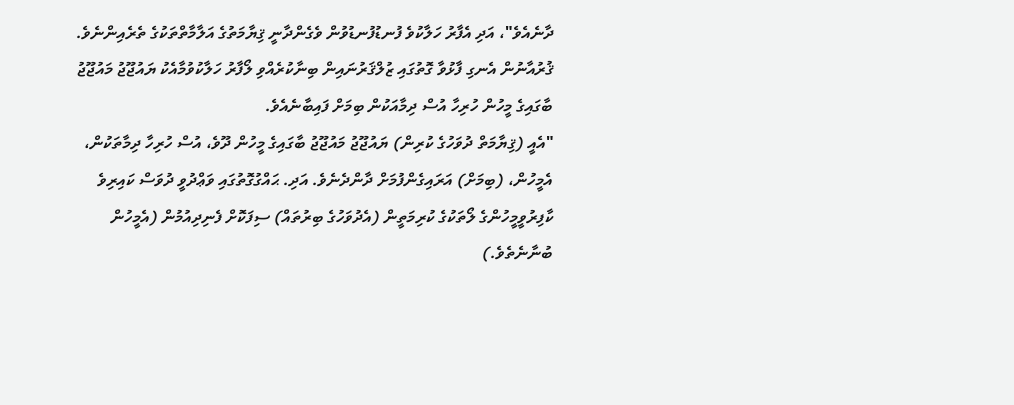ދާނެއެވެ"، އަދި އެފާރު ހަލާކުވެ ފުނޑުފުނޑުވުން ވެގެންދާނީ ޤިޔާމަތުގެ އަލާމާތްތަކުގެ ތެރެއިންނެވެ.
ޤުރުއާނުން އެނގި ފާޅުވާ ގޮތުގައި ޒުލްޤަރުނައިން ބިނާކުރެއްވި ލޯފާރު ހަލާކުވުމާއެކު ޔައުޖޫޖު މައުޖޫޖު ބާގައިގެ މީހުން ހުރިހާ އުސް ދިމާއަކުން ބިމަށް ފައިބާނެއެވެ.
"އެއީ (ޤިޔާމަތް ދުވަހުގެ ކުރިން) ޔައުޖޫޖު މައުޖޫޖު ބާގައިގެ މީހުން ދޫވެ، އުސް ހުރިހާ ދިމާތަކުން، އެމީހުން، (ބިމަށް) އަރައިގެންފުމަށް ދާންދެނެވެ. އަދި. ޙައްގުގޮތުގައި ވަޢްދުވީ ދުވަސް ކައިރިވެ ކާފިރުވީމީހުންގެ ލޯތަކުގެ ކުރިމަތީން (އެދުވަހުގެ ބިރުތައް) ސިފަކޮށް ފެނިދިއުމުން (އެމީހުން ބުނާނެތެވެ.)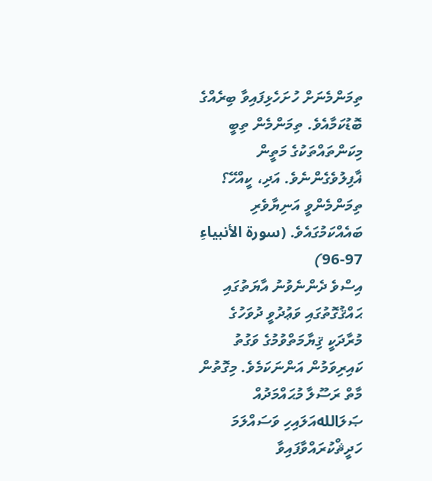ތިމަންމެނަށް ހުށަހެޅިފައިވާ ބިރެއްގެ ބޮޑުކަމާއެވެ. ތިމަންމެން ތިބީ މިކަންތައްތަކުގެ މަތީން ޣާފިލުވެގެންނެވެ. އަދި، ކީއްހޭ؟ ތިމަންމެންވީ އަނިޔާވެރި ބައެއްކަމުގައެވެ. (سورة الأنبياءِ 97-96)
އިސްވެ ދެންނެވުނު އާޔަތުގައި ޙައްޤުގޮތުގައި ވަޢުދުވީ ދުވަހުގެ މުރާދަކީ ޤިޔާމަތްވުމުގެ ވަގުތު ކައިރިވަމުން އަންނަކަމެވެ. މިގޮތުން މާތް ރަސޫލާ މުޙައްމަދުއް ޞަލަاللهއަލައިހި ވަސައްލަމަ ހަދީޘްކުރައްވާފައިވާ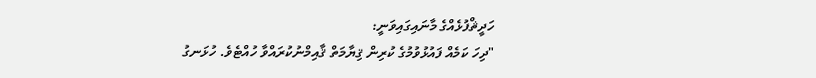ހަދީޘްފުޅެއްގެ މާނައިގައިވަނީ:
"ދިހަ ކަމެއް ފައުޅުވުމުގެ ކުރިން ޤިޔާމަތް ޤާއިމްނުކުރައްވާ ހުއްޓެވެ. ހުޅަނގު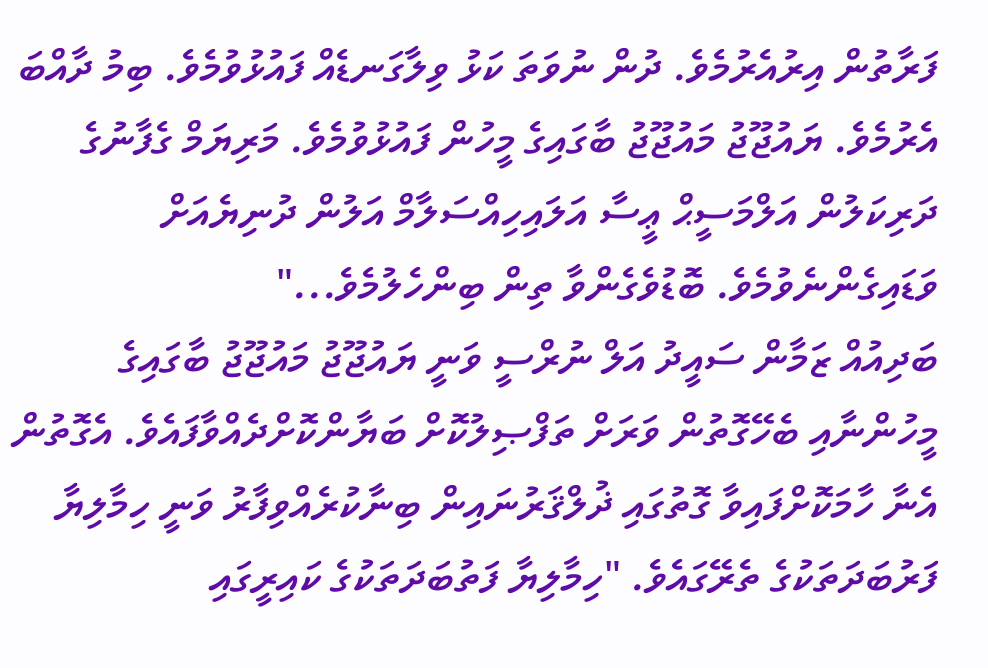ފަރާތުން އިރުއެރުމެވެ. ދުން ނުވަތަ ކަޅު ވިލާގަނޑެއް ފައުޅުވުމެވެ. ބިމު ދާއްބަ އެރުމެވެ. ޔައުޖޫޖު މައުޖޫޖު ބާގައިގެ މީހުން ފައުޅުވުމެވެ. މަރިޔަމް ގެފާނުގެ ދަރިކަލުން އަލްމަސީޙް ޢީސާ އަލައިހިއްސަލާމް އަލުން ދުނިޔެއަށް ވަޑައިގެންނެވުމެވެ. ބޮޑުވެގެންވާ ތިން ބިންހެލުމެވެ..."
ބަދިއުއް ޒަމާން ސައީދު އަލް ނުރްސީ ވަނީ ޔައުޖޫޖު މައުޖޫޖު ބާގައިގެ މީހުންނާއި ބެހޭގޮތުން ވަރަށް ތަފްޞިލުކޮށް ބަޔާންކޮށްދެއްވާފައެވެ. އެގޮތުން އެނާ ހާމަކޮށްފައިވާ ގޮތުގައި ޛުލްޤަރުނައިން ބިނާކުރެއްވިފާރު ވަނީ ހިމާލިޔާ ފަރުބަދަތަކުގެ ތެރޭގައެވެ. "ހިމާލިޔާ ފަތުބަދަތަކުގެ ކައިރީގައި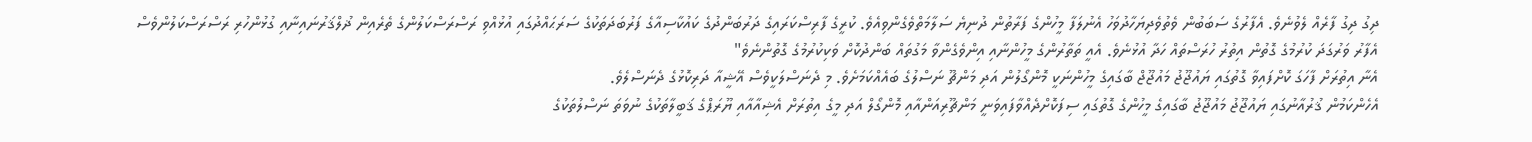ދިގު ދިގު ފާރެއް ލެވުނެވެ. އެފާރުގެ ސަބަބުން ވެތުވެދިޔަހާދުވަހު އެނުލަފާ މީހުންގެ ފަރާތުން ދުނިޔެ ސަލާމަތްވެގެންވިއެވެ. ކުރީގެ ފާރިސްކަރައިގެ ދަރުބަންދުގެ ކައުކާސިއާގެ ފަރުބަދަތަކުގެ ސަރަޙައްދުގައި އުޅުއްވި ރަސްރަސްކަލުންގެ ތެރެއިން ޛުލްޤަރުނައިނާއި ގުޅުންހުރި ރަސްރަސްކަލުންވެސް އެފާރު ވަރުގަދަ ކުރުމުގެ ގޮތުން އިތުރު ހުރަސްތައް ހަދާ އުޅުނެވެ. އެއީ ތަތާރުންގެ މީހުންނާއި އިންވެގެންވާ މަގުތައް ބަންދުކޮށް ވަކިކުރުމުގެ ގޮތުންނެވެ"
އެނާ އިތުރަށް ފާހަގަ ކޮށްފައިވާ ގޮތުގައި ޔައުޖޫޖު މައުޖޫޖް ބާގައިގެ މީހުންނަކީ މޮންގޯލުން އަދި މަންޗޫ ނަސްލުގެ ބައެއްކަމަށެވެ. މި ދެނަސްލަކީވެސް އޭޝީއާ ދަރިކޮޅުގެ ދެނަސްލެވެ.
އެހެންކަމުން ޤުރުއާނުގައި ޔައުޖޫޖު މައުޖޫޖު ބާގައިގެ މީހުންގެ ގޮތުގައި ސިފަކޮށްދެއްވާފައިވަނީ މަންޗޫރިއަންއާއި މޮންގޯލް އަދި މީގެ އިތުރަށް އެޝިއާއާއި ޔޫރަޕްގެ ޤަބީލާތަކުގެ ނުވަތަ ނަސްލުތަކުގެ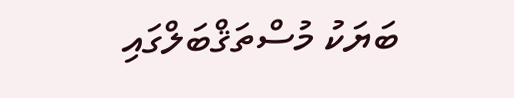ބަޔަކު މުސްތަޤްބަލްގައި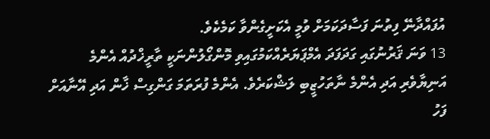އުފައްދާނޭ ފިތުނަ ފަސާދަކަމަށް ވުމީ އެކަށީގެންވާ ކަމެކެވެ.
13 ވަނަ ޤަރުނުގައި ގަދަފަދަ އެމްޕަޔަރެއްކަމުގައިވި މޮންގޯލުންނަކީ ތާރީޚްދުއް އެންމެ އަނިޔާވެރި އަދި އެންމެ ނާތަހުޒީބި ލަޝްކަރެވެ. އެންމެ ފުރަތަމަ ގަންގިސް ޚާން އަދި އޭނާއަށް ފަހު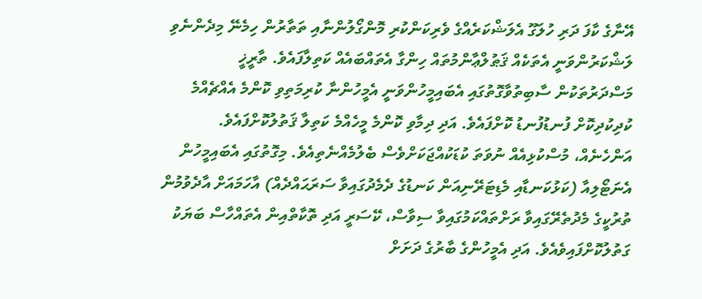އޭނާގެ ކާފަ ދަރި ހުލަގޫ އެލަޝްކަރެއްގެ ވެރިކަންކުރި މޮންގޯލުންނާއި ތަތާރުން ހިމެނޭ މިދެންނެވި ލަޝްކަރުންވަނީ އެތަކެއް ޤަޠުލްޢާންމުތައް ހިންގާ އެތައްބައެއް ކަތިލާފައެވެ. ތާރީޚީ މަސްދަރުތަކުން ސާބިތުވާގޮތުގައި އެބައިމީހުންވަނީ އެމީހުންނާ ކުރިމަތިވި ކޮންމެ އެއްޗެއްމެ ކުދިކުދިކޮށް ފުނޑުފުނޑު ކޮށްފައެވެ. އަދި ދިމާވި ކޮންމެ މީހެއްމެ ކަތިލާ ޤަތުލުކޮށްފައެވެ. އަންހެނެއް، މުސްކުޅިއެއް ނުވަތަ ކުޑަކުއްޖަކަށްވެސް ބެލުމެއްނެތިއެވެ. މިގޮތުގައި އެބައިމީހުން އެނަޓޯލިއާ (ކަޅުކަނޑާއި މެޑިޓަރޭނިއަން ކަނޑުގެ ދެމެދުގައިވާ ސަރަޙައްދެއް) އާހަމައަށް އާދެވުމުން ތުރުކީގެ މެދުތެރޭގައިވާ ރަށްތައްކަމުގައިވާ ސިވާސް، ކޭސަރީ އަދި ތޮކާތްއިން އެތައްހާސް ބަޔަކު ގަތުލުކޮށްފައިވެއެވެ. އަދި އެމީހުންގެ ބާރުގެ ދަށަށް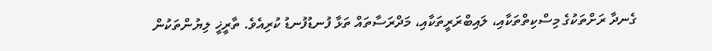ގެނދާ ރަށްތަކުގެ މިސްކިތްތަކާއި، ލައިބްރަރީތަކާއި، މަދްރަސާތައް ތަޅާ ފުނޑުފުނޑު ކުރިއެވެ. ތާރީޚީ ލިޔުންތަކުން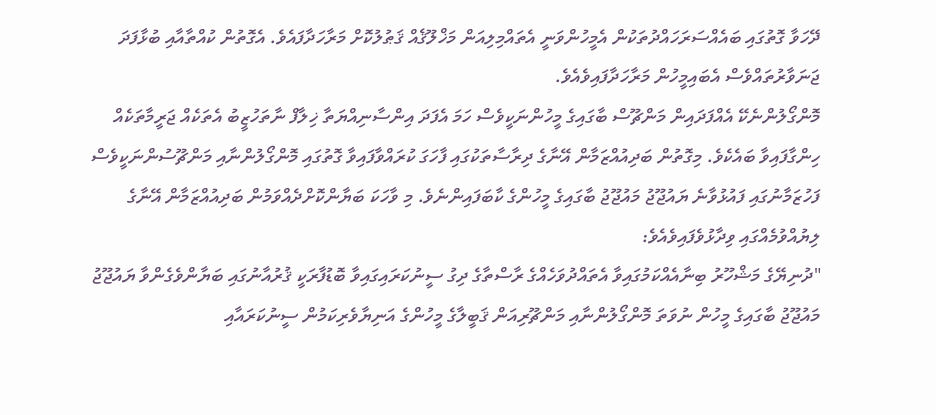ދޭހަވާ ގޮތުގައި ބައެއްސަރަހައްދުތަކުން އެމީހުންވަނީ އެތައްމިލިއަން މަޚްލޫޤެއް ޤަޠުލުކޮށް މަރާހަދާފައެވެ. އެގޮތުން ކުއްތާއާއި ބުޅާފަދަ ޖަނަވާރުތައްވެސް އެބައިމީހުން މަރާހަދާފައިވެއެވެ.
މޮންގޯލުންނެކޭ އެއްފަދައިން މަންޗޫސް ބާގައިގެ މީހުންނަކީވެސް ހަމަ އެފަދަ އިންސާނިއްޔަތާ ޚިލާފް ނާތަހުޒީބު އެތަކެއް ޖަރީމާތަކެއް ހިންގާފައިވާ ބައެކެވެ. މިގޮތުން ބަދިއުއްޒަމާން އޭނާގެ ދިރާސާތަކުގައި ފާހަގަ ކުރައްވާފައިވާ ގޮތުގައި މޮންގޯލުންނާއި މަންޗޫސުންނަކީވެސް ފަހުޒަމާނުގައި ފައުޅުވާނެ ޔައުޖޫޖު މައުޖޫޖު ބާގައިގެ މީހުންގެ ކާބަފައިންނެވެ. މި ވާހަކަ ބަޔާންކޮށްދެއްވަމުން ބަދިއުއްޒަމާން އޭނާގެ ލިޔުއްވުމެއްގައި ވިދާޅުވެފައިވެއެވެ:
"ދުނިޔޭގެ މަޝްހޫރު ބިނާއެއްކަމުގައިވާ އެތައްދުވަހެއްގެ ރާސްތާގެ ދިގު ސީނުކަރައިގައިވާ ބޮޑުފާރަކީ ޤުރުއާނުގައި ބަޔާންވެގެންވާ ޔައުޖޫޖު މައުޖޫޖު ބާގައިގެ މީހުން ނުވަތަ މޮންގޯލުންނާއި މަންޗޫރިއަން ޤަބީލާގެ މީހުންގެ އަނިޔާވެރިކަމުން ސީނުކަރައާއި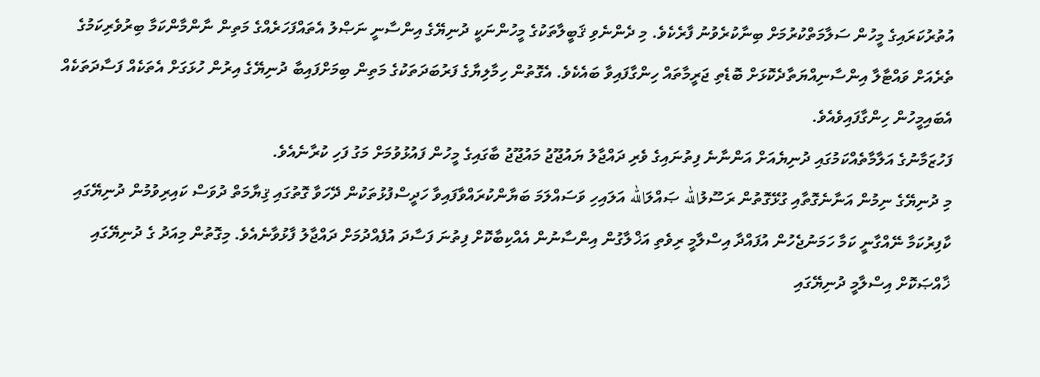އުތުރުކަރައިގެ މީހުން ސަލާމަތްކުރުމަށް ބިނާކުރެވުނު ފާރެކެވެ. މި ދެންނެވި ޤަބީލާތަކުގެ މީހުންނަކީ ދުނިޔޭގެ އިންސާނީ ނަޞްލު އެތައްފަހަރެއްގެ މަތިން ނާންމާންކަމާ ބިރުވެރިކަމުގެ ތެރެއަށް ވައްޓާލާ އިންސާނިއްޔަތާދެކޮޅަށް ބޮޑެތި ޖަރީމާތައް ހިންގާފައިވާ ބައެކެވެ. އެގޮތުން ހިމާލިޔާގެ ފަރުބަދަތަކުގެ މަތިން ބިމަށްފައިބާ ދުނިޔޭގެ އިރުން ހުޅަގަށް އެތަކެއް ފަސާދަތަކެއް އެބައިމީހުން ހިންގާފައިވެއެވެ.
ފަހުޒަމާނުގެ އަލާމާތެއްކަމުގައި ދުނިޔެއަށް އަންނާނެ ފިތުނައިގެ ވެރި ދައްޖާލު ޔައުޖޫޖު މައުޖޫޖު ބާގައިގެ މީހުން ފައުޅުވުމަށް މަގު ފަހި ކުރާނެއެވެ.
މި ދުނިޔޭގެ ނިމުން އަނާނެގޮތާއި ގުޅޭގޮތުން ރަސޫލުالله ޞައްލަالله އަލައިހި ވަސައްލަމަ ބަޔާންކުރައްވާފައިވާ ހަދީސްފުޅުތަކުން ދޭހަވާ ގޮތުގައި ޤިޔާމަތް ދުވަސް ކައިރިވުމުން ދުނިޔޭގައި ކާފިރުކަމާ ނޭއްގާނީ ކަމާ ހަމަނުޖެހުން އުފައްދާ އިސްލާމީ ރިވެތި އަޚްލާގުން އިންސާނުން އެއްކިބާކޮށް ފިތުނަ ފަސާދަ އުފެއްދުމަށް ދައްޖާލު ފާޅުވާނެއެވެ. މިގޮތުން މިއަދު ގެ ދުނިޔޭގައި ޚާއްޞަކޮށް އިސްލާމީ ދުނިޔޭގައި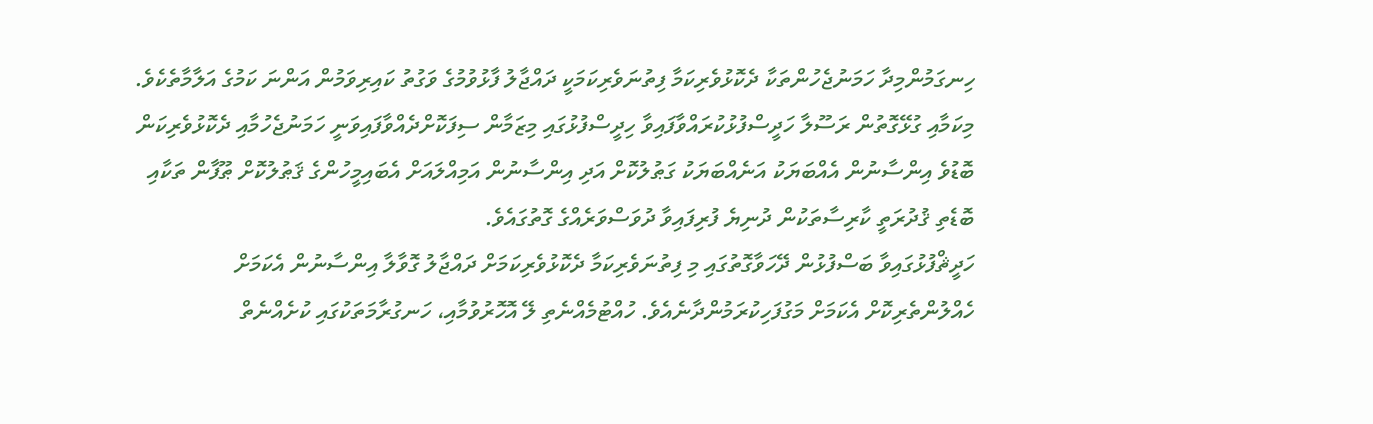ހިނގަމުންމިދާ ހަމަނުޖެހުންތަކާ ދެކޮޅުވެރިކަމާ ފިތުނަވެރިކަމަކީ ދައްޖާލު ފާޅުވުމުގެ ވަގުތު ކައިރިވަމުން އަންނަ ކަމުގެ އަލާމާތެކެވެ. މިކަމާއި ގުޅޭގޮތުން ރަސޫލާ ހަދީސްފުޅުކުރައްވާފައިވާ ހިދީސްފުޅުގައި މިޒަމާން ސިފަކޮށްދެއްވާފައިވަނީ ހަމަނުޖެހުމާއި ދެކޮޅުވެރިކަން ބޮޑުވެ އިންސާނުން އެއްބަޔަކު އަނެއްބަޔަކު ގަޠުލުކޮށް އަދި އިންސާނުން އަމިއްލައަށް އެބައިމީހުންގެ ޤަޠުލުކޮށް ޠޫފާން ތަކާއި ބޮޑެތި ޤުދުރަތީ ކާރިސާތަކުން ދުނިޔެ ފުރިފައިވާ ދުވަސްވަރެއްގެ ގޮތުގައެވެ.
ހަދީޘްފުޅުގައިވާ ބަސްފުޅުން ދޭހަވާގޮތުގައި މި ފިތުނަވެރިކަމާ ދެކޮޅުވެރިކަމަށް ދައްޖާލު ގޮވާލާ އިންސާނުން އެކަމަށް ހެއްލުންތެރިކޮށް އެކަމަށް މަގުފަހިކުރަމުންދާނެއެވެ. ހުއްޓުމެއްނެތި ލޭ އޮހޮރުވުމާއި، ހަނގުރާމަތަކުގައި ކުށެއްނެތް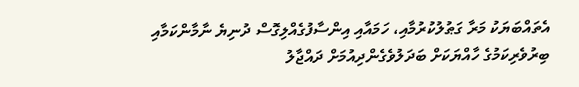އެތައްބަޔަކު މަރާ ގަޠުލުކުރުމާއި، ހަމައާއި އިންސާފުގެއްލިގޮސް ދުނިޔެ ނާމާންކަމާއި ބިރުވެރިކަމުގެ ހާއްޔަކަށް ބަދަލުވެގެންދިއުމަށް ދައްޖާލު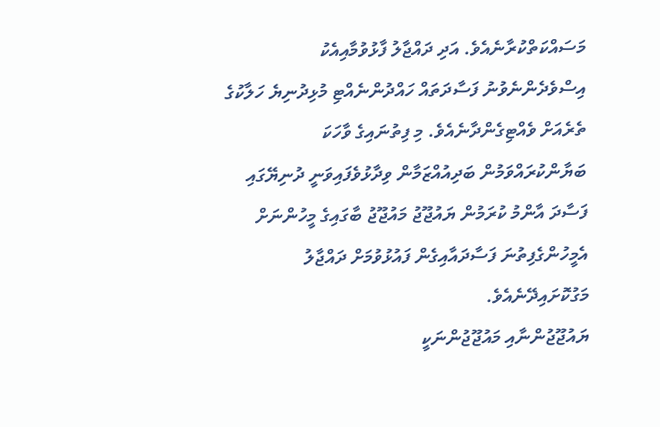މަސައްކަތްކުރާނެއެވެ. އަދި ދައްޖާލު ފާޅުވުމާއިއެކު އިސްވެދެންނެވުނު ފަސާދަތައް ހައްދުންނެއްޓި މުޅިދުނިޔެ ހަލާކުގެ ތެރެއަށް ވެއްޓިގެންދާނެއެވެ. މި ފިތުނައިގެ ވާހަކަ ބަޔާންކުރައްވަމުން ބަދިއުއްޒަމާން ވިދާޅުވެފައިވަނީ ދުނިޔޭގައި ފަސާދަ އާންމު ކުރަމުން ޔައުޖޫޖު މައުޖޫޖު ބާގައިގެ މީހުންނަށް އެމީހުންގެފިތުނަ ފަސާދައާއިގެން ފައުޅުވުމަށް ދައްޖާލު މަގުކޮށައިދޭނެއެވެ.
ޔައުޖޫޖުންނާއި މައުޖޫޖުންނަކީ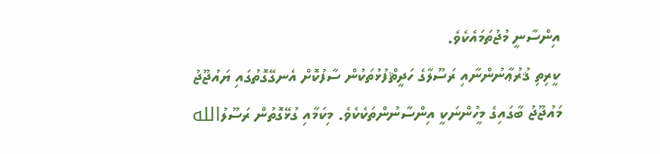އިންސާނީ މުޖުތަމައެކެވެ.
ކީރިތި ޤުރުޢާނުންނާއި ރަސޫލާގެ ހަދީޘްފުޅުތަކުން ސާފުކޮށް އެނގޭގޮތުގައި ޔައުޖޫޖު މައުޖޫޖު ބާގައިގެ މީހުންނަކީ އިންސާނުންތަކެކެވެ. މިކަމާއި ގުޅޭގޮތުން ރަސޫލުالله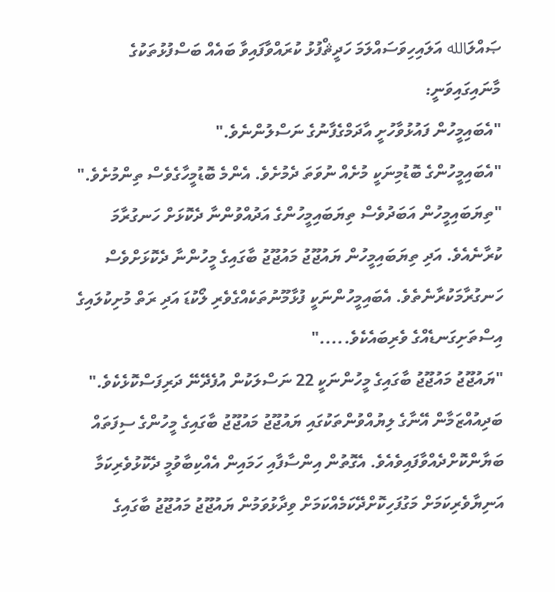ޞައްލަالله އަލައިހިވަސައްލަމަ ހަދީޘްފުޅު ކުރައްވާފައިވާ ބައެއް ބަސްފުޅުތަކުގެ މާނައިގައިވަނީ:
"އެބައިމީހުން ފައުޅުވާހުށީ އާދަމްގެފާނުގެ ނަސްލުންނެވެ."
"އެބައިމީހުންގެ ބޮޑުމިނަކީ މުށެއް ނުވަތަ ދެމުށެވެ. އެންމެ ބޮޑުމީހާގެވެސް ތިންމުށެވެ."
"ތިޔަބައިމީހުން އަބަދުވެސް ތިޔަބައިމީހުންގެ އަދުއްވުންނާ ދެކޮޅަށް ހަނގުރާމަ ކުރާނެއެވެ. އަދި ތިޔަބައިމީހުން ޔައުޖޫޖު މައުޖޫޖު ބާގައިގެ މީހުންނާ ދެކޮޅަށްވެސް ހަނގުރާމަކުރާނެތެވެ. އެބައިމީހުންނަކީ ފުޅާމޫނުތަކެއްގެވެރި ލޯކުޑަ އަދި ރަތް މުށިކުލައިގެ އިސްތަށިގަނޑެއްގެ ވެރިބައެކެވެ....."
"ޔައުޖޫޖު މައުޖޫޖު ބާގައިގެ މީހުންނަކީ 22 ނަސްލަކުން އުފެދޭނޭ ދަރިފަސްކޮޅެކެވެ."
ބަދިއުއްޒަމާން އޭނާގެ ލިޔުއްވުންތަކުގައި ޔައުޖޫޖު މައުޖޫޖު ބާގައިގެ މީހުންގެ ސިފަތައް ބަޔާންކޮށްދެއްވާފައިވެއެވެ. އެގޮތުން އިންސާފާއި ހަމައިން އެއްކިބާވުމީ ދެކޮޅުވެރިކަމާ އަނިޔާވެރިކަމަށް މަގުފަހިކޮށްދޭކަމެއްކަމަށް ވިދާޅުވަމުން ޔައުޖޫޖު މައުޖޫޖު ބާގައިގެ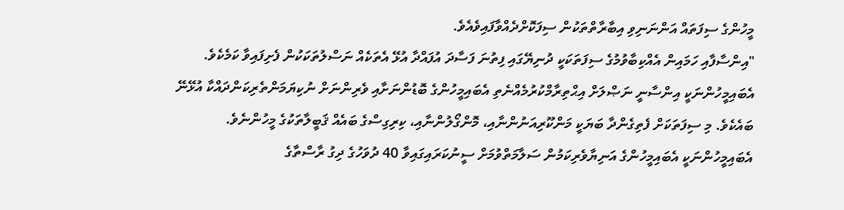މީހުންގެ ސިފަތައް އަންނަނިވި އިބާރާތްތަކުން ސިފަކޮށްދެއްވާފައިވެއެވެ.
"އިންސާފާއި ހަމައިން އެއްކިބާވުމުގެ ސިފަތަކަކީ ދުނިޔޭގައި ފިތުނަ ފަސާދަ އުފައްދާ އުޅޭ އެތަކެއް ނަސްލުތަކަކުން ފެށިފައިވާ ކަމެކެވެ. އެބައިމީހުންނަކީ އިންސާނީ ނަޞްލަށް އިޙްތިރާމްކުރުމެއްނެތި އެބައިމީހުންގެ ބޮޑުންނަށާއި ވެރިންނަށް ނުކިޔަމަންތެރިކަންދައްކާ އުޅޭނޭ ބައެކެވެ. މި ސިފަތަކަށް ފެތިގެންދާ ބަޔަކީ މަންކޫރިއަނުންނާއި، މޮންގޯލުންނާއި، ކިރިގިސްގެ ބައެއް ޤަބީލާތަކުގެ މީހުންނެވެ. އެބައިމީހުންނަކީ އެބައިމީހުންގެ އަނިޔާވެރިކަމުން ސަލާމަތްވުމަށް ސީނުކަރައިގައިވާ 40 ދުވަހުގެ ދިގު ރާސްތާގެ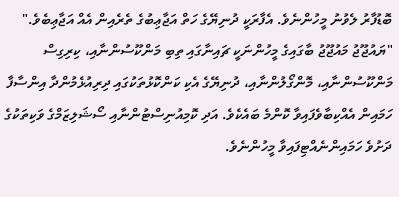ބޮޑުފާރު ލެވުނު މީހުންނެވެ. އެފާރަކީ ދުނިޔޭގެ ހަތް އަޖާޢިބުގެ ތެރެއިން އެއް އަޖާޢިބެވެ."
"ޔައުޖޫޖު މައުޖޫޖު ބާގައިގެ މީހުންނަކީ ޗައިނާގައި ތިބި މަންކޫސުންނާއި، ކިރިގިސް މަންކޫސުންނާއި، މޮންގޯލުންނާއި، ދުނިޔޭގެ އެކި ކަންކޮޅުތަކުގައި ދިރިއުޅެމުންދާ އިންސާފާ ހަމައިން އެއްކިބާވެފައިވާ ކޮންމެ ބައެކެވެ. އަދި ކޮމިއުނިސްޓުންނާއި ސޯޝަލިޒަމްގެ ވަކިތަކުގެ ދަށުވެ ހަމައިންނެއްޓިފައިވާ މީހުންނެވެ.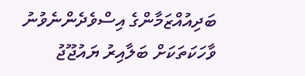ބަދިއުއްޒަމާންގެ އިސްވެދެންނެވުނު ވާހަކަތަކަށް ބަލާއިރު ޔައުޖޫޖު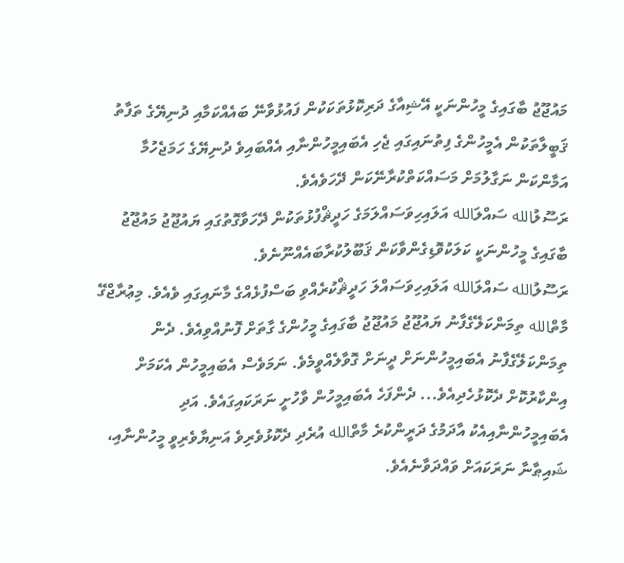މައުޖޫޖު ބާގައިގެ މީހުންނަކީ އޭޝިއާގެ ދަރިކޮޅުތަކަކުން ފައުޅުވާނޭ ބައެއްކަމާއި ދުނިޔޭގެ ތަފާތު ޤަބީލާތަކުން އެމީހުންގެ ފިތުނައިގައި ޖެހި އެބައިމީހުންނާއި އެއްބައިވެ ދުނިޔޭގެ ހަމަޖެހުމާ އަމާންކަން ނަގާލުމަށް މަސައްކަތްކުރާނޭކަން ދޭހަވެއެވެ.
ރަސޫލުالله ސައްލަالله އަލައިހިވަސައްލަމަގެ ހަދީޘްފުޅުތަކުން ދޭހަވާގޮތުގައި ޔައުޖޫޖު މައުޖޫޖު ބާގައިގެ މީހުންނަކީ ކަލަކުވޮޑިގެންވާކަން ޤަބޫލުކުރާބައެއްނޫނެވެ.
ރަސޫލުالله ސައްލަالله އަލައިހިވަސައްލަ ހަދީޘްކުރެއްވި ބަސްފުޅެއްގެ މާނައިގައި ވެއެވެ. މިޢުރާޖްގޭ މާތްالله ތިމަންކަލޭގެފާނު ޔައުޖޫޖު މައުޖޫޖު ބާގައިގެ މީހުންގެ ގާތަށް ފޮނުއްވިއެވެ. ދެން ތިމަންކަލޭގެފާނު އެބައިމީހުންނަށް ދީނަށް ގޮވާލެއްވީމެވެ. ނަމަވެސް އެބައިމީހުން އެކަމަށް އިންކާރުކޮށް ދެކޮޅުހެދިއެވެ... ދެންފަހެ އެބައިމީހުން ވާހުށީ ނަރަކައިގައެވެ. އަދި އެބައިމީހުންނާއިއެކު އާދަމުގެ ދަރީންކުރެ މާތްالله އުރެދި ދެކޮޅުވެރިވެ އަނިޔާވެރިވީ މީހުންނާއި، ޝައިޠާނާ ނަރަކައަށް ވައްދަވާނެއެވެ.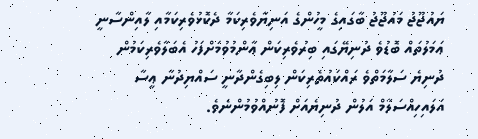ޔައުޖޫޖު މައުޖޫޖު ބާގައިގެ މީހުންގެ އަނިޔާވެރިކަމާ ދެކޮޅުވެރިކަމާއި ލާއިންސާނީ ޢަމަލުތައް ބޮޑުވެ ދުނިޔޭގައި ބިރުވެރިކަން ޢާންމުވުމަށްފަހު އެބަލާވެރިކަމުން ދުނިޔެ ސަލާމަތްވެ ރައްކައުތެރިކަން ލިބިގެންދާނީ ސައްޔިދުނާ ޢީސާ އަލައިހިއްސަލާމް އަލުން ދުނިޔެއަށް ފޮނުއްވުމުންނެވެ.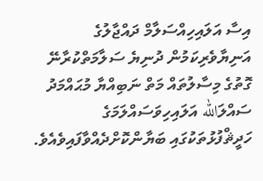އިސާ އަލައިހިއްސަލާމް ދައްޖާލުގެ އަނިޔާވެރިކަމުން ދުނިޔެ ސަލާމަތްކުރާނޭ ގޮތުގެ މިސާލުތައް މަތް ނަބިއްޔާ މުޙައްމަދު ސައްލަالله އަލައިހިވަސައްލަމަގެ ހަދީޘްފުޅުތަކުގައި ބަޔާންކޮށްދެއްވާފައިވެއެވެ.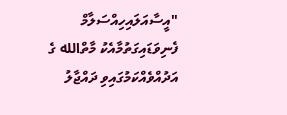"އީސާއަލައިހިއްސަލާމް ފެނިވަޑައިގަތުމާއެކު މާތްالله ގެ އަދުއްވެއްކަމުގައިވި ދައްޖާލު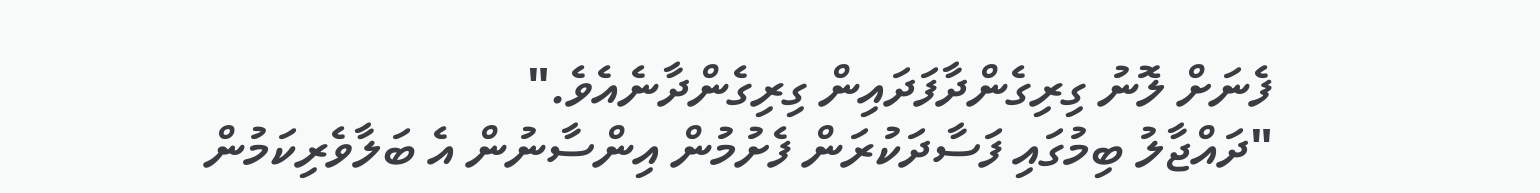ފެނަށް ލޮނު ގިރިގެންދާފަދައިން ގިރިގެންދާނެއެވެ."
"ދައްޖާލު ބިމުގައި ފަސާދަކުރަން ފެށުމުން އިންސާނުން އެ ބަލާވެރިކަމުން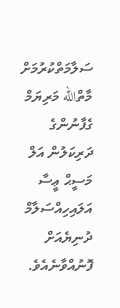ސަލާމަތްކުރުމަށް މާތްالله މަރިޔަމް ގެފާނުންގެ ދަރިކަލުން އަލް މަސީޙް ޢީސާ އަލައިހިއްސަލާމް ދުނިޔެއަށް ފޮނުއްވާނެއެވެ.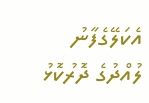އެކަލޭގެފާނު ލުއްދުގެ ދޮރުކޮޅު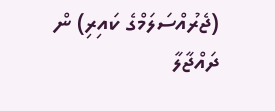(ޖެރުއްސަލަމްގެ ކައިރި) ން ދައްޖާލާ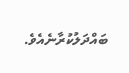ބައްދަލުކުރާނެއެވެ.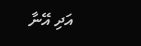އަދި އޭނާ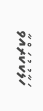ހަލާކުކުރައްވާ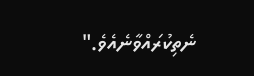ނެތިކުރައްވާނެއެވެ."